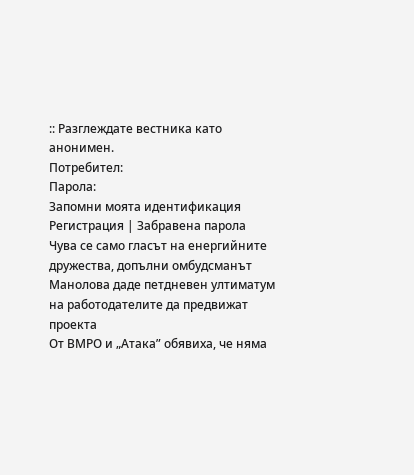:: Разглеждате вестника като анонимен.
Потребител:
Парола:
Запомни моята идентификация
Регистрация | Забравена парола
Чува се само гласът на енергийните дружества, допълни омбудсманът
Манолова даде петдневен ултиматум на работодателите да предвижат проекта
От ВМРО и „Атака” обявиха, че няма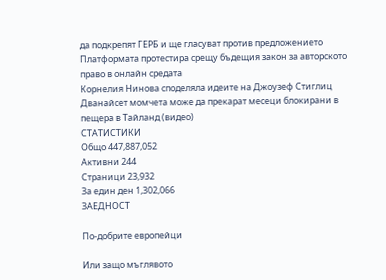да подкрепят ГЕРБ и ще гласуват против предложението
Платформата протестира срещу бъдещия закон за авторското право в онлайн средата
Корнелия Нинова споделяла идеите на Джоузеф Стиглиц
Дванайсет момчета може да прекарат месеци блокирани в пещера в Тайланд (видео)
СТАТИСТИКИ
Общо 447,887,052
Активни 244
Страници 23,932
За един ден 1,302,066
ЗАЕДНОСТ

По-добрите европейци

Или защо мъглявото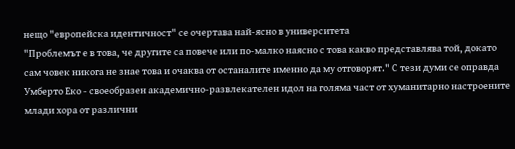нещо "европейска идентичност" се очертава най-ясно в университета
"Проблемът е в това, че другите са повече или по-малко наясно с това какво представлява той, докато сам човек никога не знае това и очаква от останалите именно да му отговорят." С тези думи се оправда Умберто Еко - своеобразен академично-развлекателен идол на голяма част от хуманитарно настроените млади хора от различни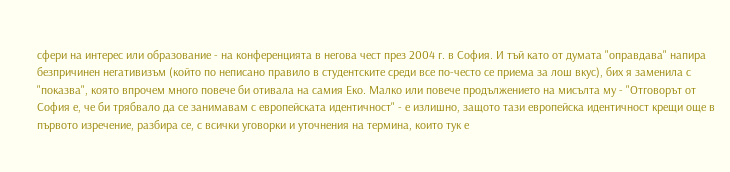сфери на интерес или образование - на конференцията в негова чест през 2004 г. в София. И тъй като от думата "оправдава" напира безпричинен негативизъм (който по неписано правило в студентските среди все по-често се приема за лош вкус), бих я заменила с "показва", която впрочем много повече би отивала на самия Еко. Малко или повече продължението на мисълта му - "Отговорът от София е, че би трябвало да се занимавам с европейската идентичност" - е излишно, защото тази европейска идентичност крещи още в първото изречение, разбира се, с всички уговорки и уточнения на термина, които тук е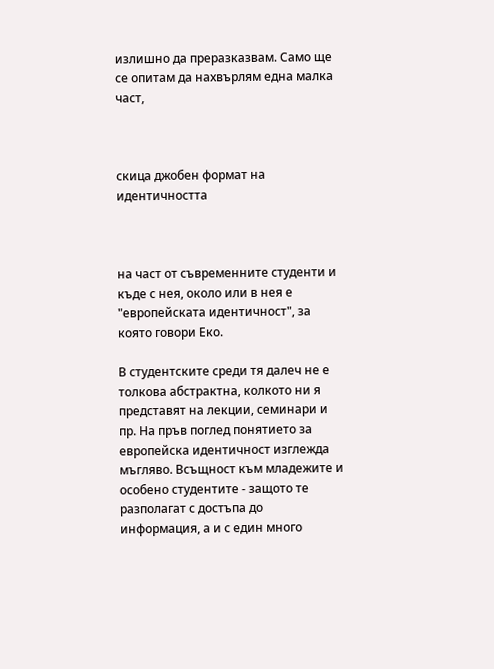излишно да преразказвам. Само ще се опитам да нахвърлям една малка част,



скица джобен формат на идентичността



на част от съвременните студенти и къде с нея, около или в нея е "европейската идентичност", за която говори Еко.

В студентските среди тя далеч не е толкова абстрактна, колкото ни я представят на лекции, семинари и пр. На пръв поглед понятието за европейска идентичност изглежда мъгляво. Всъщност към младежите и особено студентите - защото те разполагат с достъпа до информация, а и с един много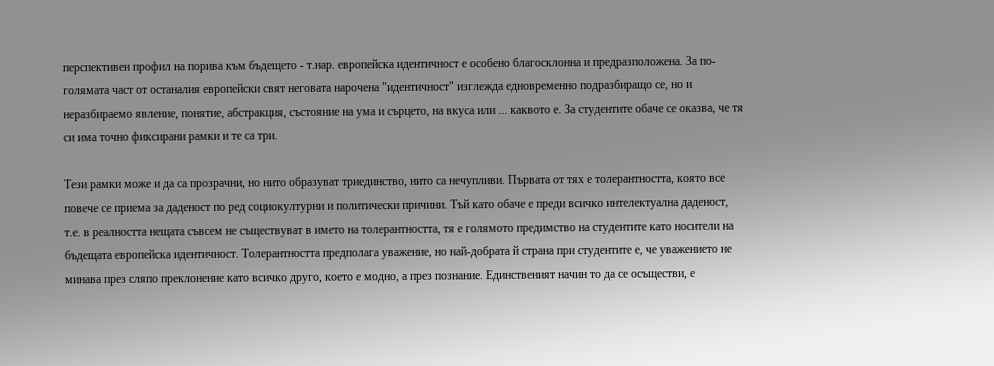перспективен профил на порива към бъдещето - т.нар. европейска идентичност е особено благосклонна и предразположена. За по-голямата част от останалия европейски свят неговата нарочена "идентичност" изглежда едновременно подразбиращо се, но и неразбираемо явление, понятие, абстракция, състояние на ума и сърцето, на вкуса или ... каквото е. За студентите обаче се оказва, че тя си има точно фиксирани рамки и те са три.

Тези рамки може и да са прозрачни, но нито образуват триединство, нито са нечупливи. Първата от тях е толерантността, която все повече се приема за даденост по ред социокултурни и политически причини. Тъй като обаче е преди всичко интелектуална даденост, т.е. в реалността нещата съвсем не съществуват в името на толерантността, тя е голямото предимство на студентите като носители на бъдещата европейска идентичност. Толерантността предполага уважение, но най-добрата й страна при студентите е, че уважението не минава през сляпо преклонение като всичко друго, което е модно, а през познание. Единственият начин то да се осъществи, е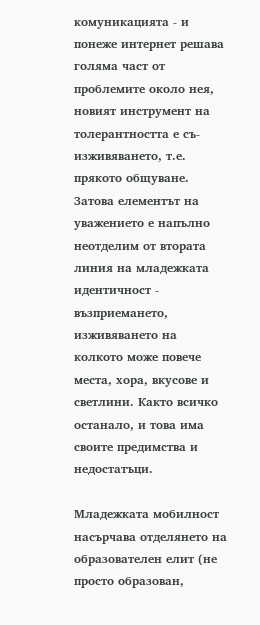комуникацията - и понеже интернет решава голяма част от проблемите около нея, новият инструмент на толерантността е съ-изживяването, т.е. прякото общуване. Затова елементът на уважението е напълно неотделим от втората линия на младежката идентичност - възприемането, изживяването на колкото може повече места, хора, вкусове и светлини. Както всичко останало, и това има своите предимства и недостатъци.

Младежката мобилност насърчава отделянето на образователен елит (не просто образован,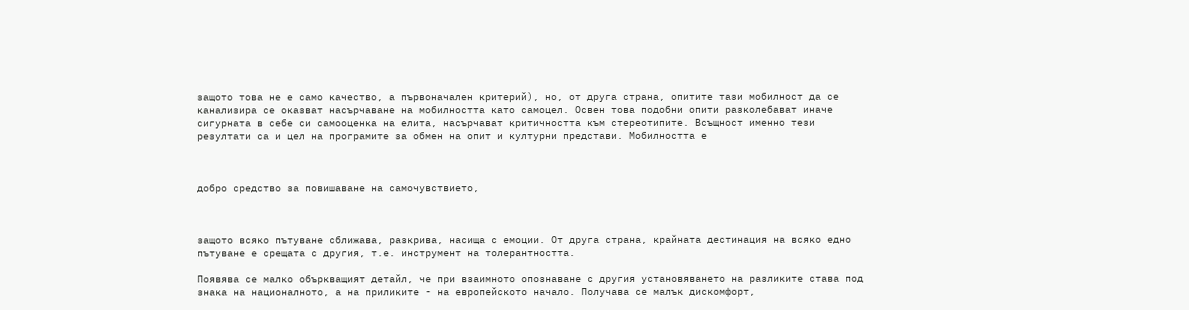защото това не е само качество, а първоначален критерий), но, от друга страна, опитите тази мобилност да се канализира се оказват насърчаване на мобилността като самоцел. Освен това подобни опити разколебават иначе сигурната в себе си самооценка на елита, насърчават критичността към стереотипите. Всъщност именно тези резултати са и цел на програмите за обмен на опит и културни представи. Мобилността е



добро средство за повишаване на самочувствието,



защото всяко пътуване сближава, разкрива, насища с емоции. От друга страна, крайната дестинация на всяко едно пътуване е срещата с другия, т.е. инструмент на толерантността.

Появява се малко объркващият детайл, че при взаимното опознаване с другия установяването на разликите става под знака на националното, а на приликите - на европейското начало. Получава се малък дискомфорт,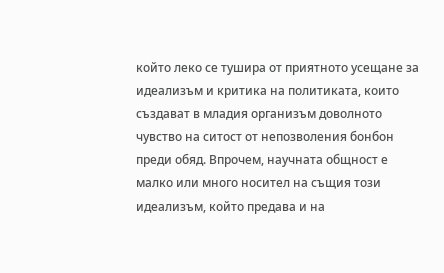който леко се тушира от приятното усещане за идеализъм и критика на политиката, които създават в младия организъм доволното чувство на ситост от непозволения бонбон преди обяд. Впрочем, научната общност е малко или много носител на същия този идеализъм, който предава и на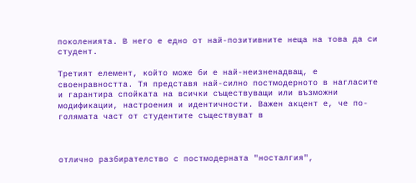поколенията. В него е едно от най-позитивните неща на това да си студент.

Третият елемент, който може би е най-неизненадващ, е своенравността. Тя представя най-силно постмодерното в нагласите и гарантира спойката на всички съществуващи или възможни модификации, настроения и идентичности. Важен акцент е, че по-голямата част от студентите съществуват в



отлично разбирателство с постмодерната "носталгия",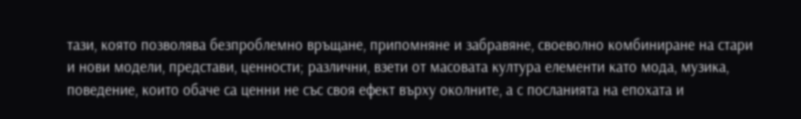тази, която позволява безпроблемно връщане, припомняне и забравяне, своеволно комбиниране на стари и нови модели, представи, ценности; различни, взети от масовата култура елементи като мода, музика, поведение, които обаче са ценни не със своя ефект върху околните, а с посланията на епохата и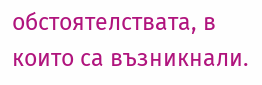обстоятелствата, в които са възникнали.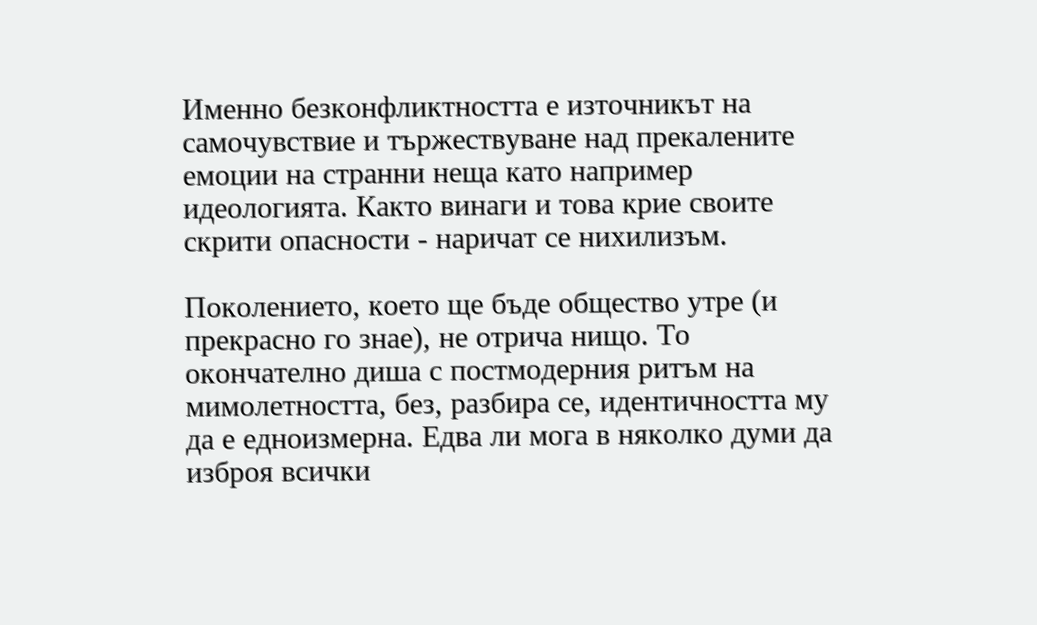Именно безконфликтността е източникът на самочувствие и тържествуване над прекалените емоции на странни неща като например идеологията. Както винаги и това крие своите скрити опасности - наричат се нихилизъм.

Поколението, което ще бъде общество утре (и прекрасно го знае), не отрича нищо. То окончателно диша с постмодерния ритъм на мимолетността, без, разбира се, идентичността му да е едноизмерна. Едва ли мога в няколко думи да изброя всички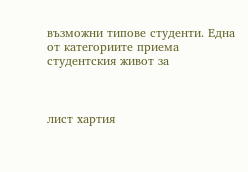възможни типове студенти. Една от категориите приема студентския живот за



лист хартия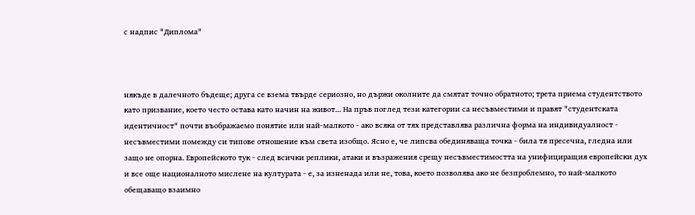с надпис "Диплома"



някъде в далечното бъдеще; друга се взема твърде сериозно, но държи околните да смятат точно обратното; трета приема студентството като призвание, което често остава като начин на живот... На пръв поглед тези категории са несъвместими и правят "студентската идентичност" почти въображаемо понятие или най-малкото - ако всяка от тях представлява различна форма на индивидуалност - несъвместими помежду си типове отношение към света изобщо. Ясно е, че липсва обединяваща точка - била тя пресечна, гледна или защо не опорна. Европейското тук - след всички реплики, атаки и възражения срещу несъвместимостта на унифициращия европейски дух и все още националното мислене на културата - е, за изненада или не, това, което позволява ако не безпроблемно, то най-малкото обещаващо взаимно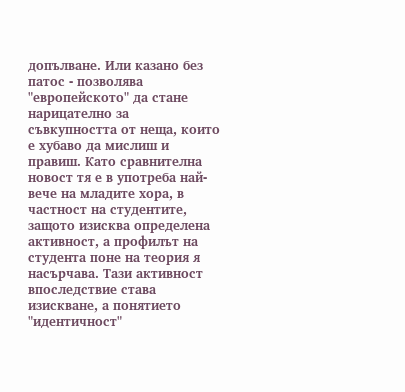допълване. Или казано без патос - позволява "европейското" да стане нарицателно за съвкупността от неща, които е хубаво да мислиш и правиш. Като сравнителна новост тя е в употреба най-вече на младите хора, в частност на студентите, защото изисква определена активност, а профилът на студента поне на теория я насърчава. Тази активност впоследствие става изискване, а понятието "идентичност"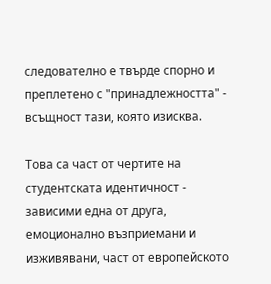следователно е твърде спорно и преплетено с "принадлежността" - всъщност тази, която изисква.

Това са част от чертите на студентската идентичност - зависими една от друга, емоционално възприемани и изживявани, част от европейското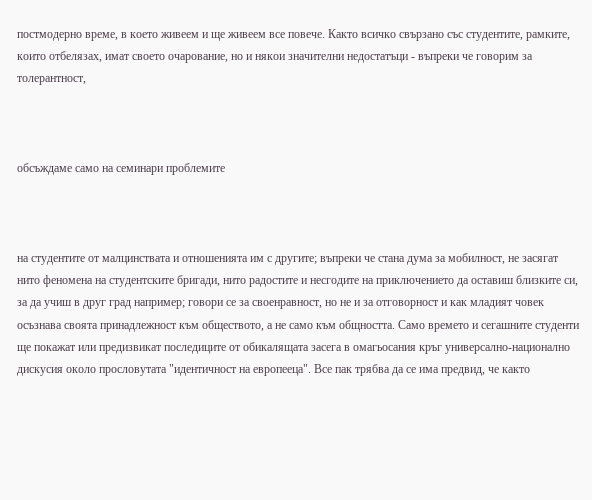постмодерно време, в което живеем и ще живеем все повече. Както всичко свързано със студентите, рамките, които отбелязах, имат своето очарование, но и някои значителни недостатъци - въпреки че говорим за толерантност,



обсъждаме само на семинари проблемите



на студентите от малцинствата и отношенията им с другите; въпреки че стана дума за мобилност, не засягат нито феномена на студентските бригади, нито радостите и несгодите на приключението да оставиш близките си, за да учиш в друг град например; говори се за своенравност, но не и за отговорност и как младият човек осъзнава своята принадлежност към обществото, а не само към общността. Само времето и сегашните студенти ще покажат или предизвикат последиците от обикалящата засега в омагьосания кръг универсално-национално дискусия около прословутата "идентичност на европееца". Все пак трябва да се има предвид, че както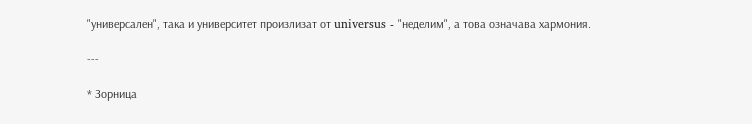"универсален", така и университет произлизат от universus - "неделим", а това означава хармония.

---

* Зорница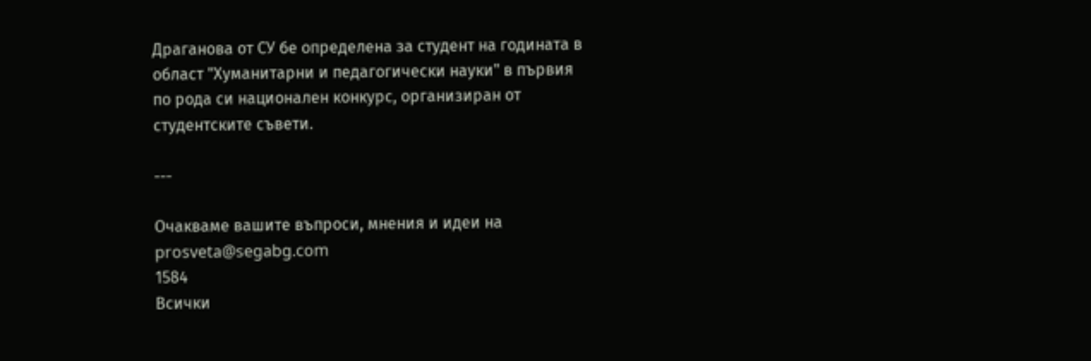Драганова от СУ бе определена за студент на годината в област "Хуманитарни и педагогически науки" в първия по рода си национален конкурс, организиран от студентските съвети.

---

Очакваме вашите въпроси, мнения и идеи на prosveta@segabg.com
1584
Всички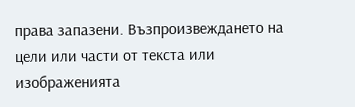права запазени. Възпроизвеждането на цели или части от текста или изображенията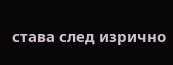става след изрично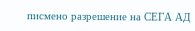писмено разрешение на СЕГА АД